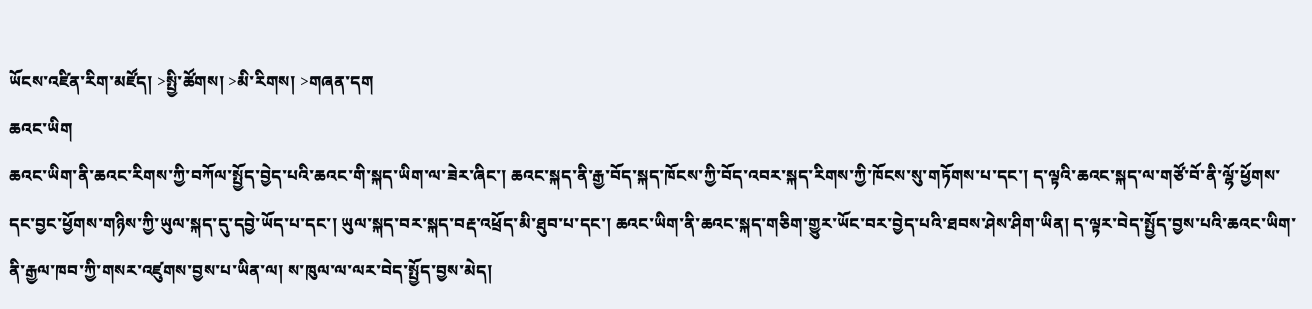ཡོངས་འཛིན་རིག་མཛོད། >སྤྱི་ཚོགས། >མི་རིགས། >གཞན་དག
ཆའང་ཡིག
ཆའང་ཡིག་ནི་ཆའང་རིགས་ཀྱི་བཀོལ་སྤྱོད་བྱེད་པའི་ཆའང་གི་སྐད་ཡིག་ལ་ཟེར་ཞིང་། ཆའང་སྐད་ནི་རྒྱ་བོད་སྐད་ཁོངས་ཀྱི་བོད་འབར་སྐད་རིགས་ཀྱི་ཁོངས་སུ་གཏོགས་པ་དང་། ད་ལྟའི་ཆའང་སྐད་ལ་གཙོ་བོ་ནི་ལྷོ་ཕྱོགས་དང་བྱང་ཕྱོགས་གཉིས་ཀྱི་ཡུལ་སྐད་དུ་དབྱེ་ཡོད་པ་དང་། ཡུལ་སྐད་བར་སྐད་བརྡ་འཕྲོད་མི་ཐུབ་པ་དང་། ཆའང་ཡིག་ནི་ཆའང་སྐད་གཅིག་གྱུར་ཡོང་བར་བྱེད་པའི་ཐབས་ཤེས་ཤིག་ཡིན། ད་ལྟར་བེད་སྤྱོད་བྱས་པའི་ཆའང་ཡིག་ནི་རྒྱལ་ཁབ་ཀྱི་གསར་འཛུགས་བྱས་པ་ཡིན་ལ། ས་ཁུལ་ལ་ལར་བེད་སྤྱོད་བྱས་མེད།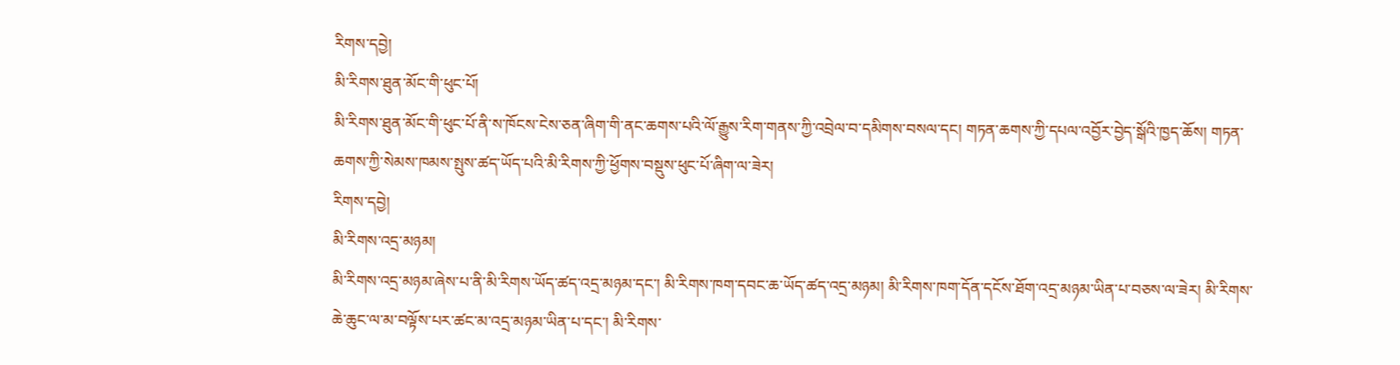རིགས་དབྱེ།
མི་རིགས་ཐུན་མོང་གི་ཕུང་པོ།
མི་རིགས་ཐུན་མོང་གི་ཕུང་པོ་ནི་ས་ཁོངས་ངེས་ཅན་ཞིག་གི་ནང་ཆགས་པའི་ལོ་རྒྱུས་རིག་གནས་ཀྱི་འབྲེལ་བ་དམིགས་བསལ་དང། གཏན་ཆགས་ཀྱི་དཔལ་འབྱོར་བྱེད་སྒོའི་ཁྱད་ཆོས། གཏན་ཆགས་ཀྱི་སེམས་ཁམས་སྤུས་ཚད་ཡོད་པའི་མི་རིགས་ཀྱི་ཕྱོགས་བསྡུས་ཕུང་པོ་ཞིག་ལ་ཟེར།
རིགས་དབྱེ།
མི་རིགས་འདྲ་མཉམ།
མི་རིགས་འདྲ་མཉམ་ཞེས་པ་ནི་མི་རིགས་ཡོད་ཚད་འདྲ་མཉམ་དང་། མི་རིགས་ཁག་དབང་ཆ་ཡོད་ཚད་འདྲ་མཉམ། མི་རིགས་ཁག་དོན་དངོས་ཐོག་འདྲ་མཉམ་ཡིན་པ་བཅས་ལ་ཟེར། མི་རིགས་ཆེ་ཆུང་ལ་མ་བལྟོས་པར་ཚང་མ་འདྲ་མཉམ་ཡིན་པ་དང་། མི་རིགས་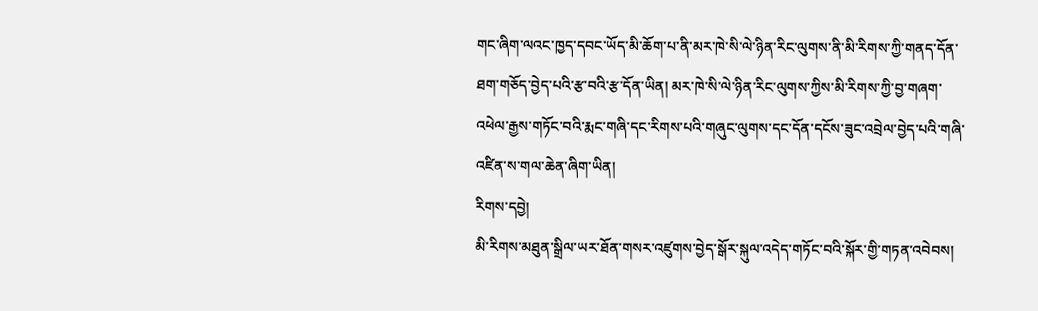གང་ཞིག་ལའང་ཁྱད་དབང་ཡོད་མི་ཆོག་པ་ནི་མར་ཁེ་སི་ལེ་ཉིན་རིང་ལུགས་ནི་མི་རིགས་ཀྱི་གནད་དོན་ཐག་གཅོད་བྱེད་པའི་རྩ་བའི་རྩ་དོན་ཡིན། མར་ཁེ་སི་ལེ་ཉིན་རིང་ལུགས་ཀྱིས་མི་རིགས་ཀྱི་བྱ་གཞག་འཕེལ་རྒྱས་གཏོང་བའི་རྨང་གཞི་དང་རིགས་པའི་གཞུང་ལུགས་དང་དོན་དངོས་ཟུང་འབྲེལ་བྱེད་པའི་གཞི་འཛིན་ས་གལ་ཆེན་ཞིག་ཡིན།
རིགས་དབྱེ།
མི་རིགས་མཐུན་སྒྲིལ་ཡར་ཐོན་གསར་འཛུགས་བྱེད་སྒོར་སྐུལ་འདེད་གཏོང་བའི་སྐོར་གྱི་གཏན་འབེབས།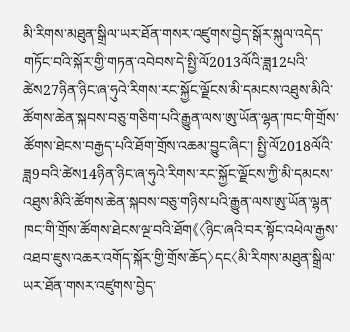མི་རིགས་མཐུན་སྒྲིལ་ཡར་ཐོན་གསར་འཛུགས་བྱེད་སྒོར་སྐུལ་འདེད་གཏོང་བའི་སྐོར་གྱི་གཏན་འབེབས་དེ་སྤྱི་ལོ2013ལོའི་ཟླ12པའི་ཚེས27ཉིན་ཉིང་ཞ་ཧུའེ་རིགས་རང་སྐྱོང་ལྗོངས་མི་དམངས་འཐུས་མིའི་ཚོགས་ཆེན་སྐབས་བཅུ་གཅིག་པའི་རྒྱུན་ལས་ཨུ་ཡོན་ལྷན་ཁང་གི་གྲོས་ཚོགས་ཐེངས་བརྒྱད་པའི་ཐོག་གྲོས་འཆམ་བྱུང་ཞིང་། སྤྱི་ལོ2018ལོའི་ཟླ9བའི་ཚེས14ཉིན་ཉིང་ཞ་ཧུའེ་རིགས་རང་སྐྱོང་ལྗོངས་ཀྱི་མི་དམངས་འཐུས་མིའི་ཚོགས་ཆེན་སྐབས་བཅུ་གཉིས་པའི་རྒྱུན་ལས་ཨུ་ཡོན་ལྷན་ཁང་གི་གྲོས་ཚོགས་ཐེངས་ལྔ་བའི་ཐོག《〈ཉིང་ཞའི་བར་སྟོང་འཕེལ་རྒྱས་འཐབ་ཇུས་འཆར་འགོད་སྐོར་གྱི་གྲོས་ཆོད〉དང〈མི་རིགས་མཐུན་སྒྲིལ་ཡར་ཐོན་གསར་འཛུགས་བྱེད་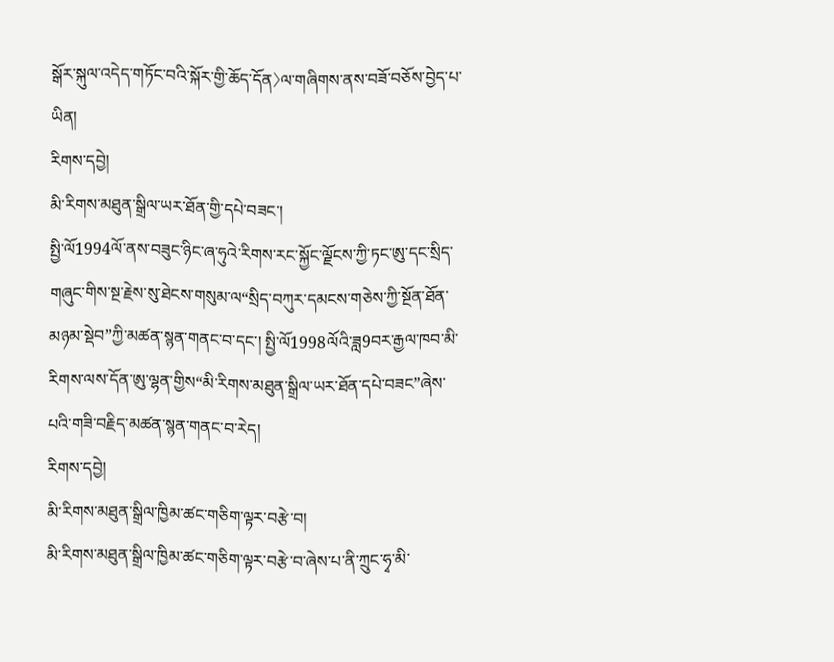སྒོར་སྐུལ་འདེད་གཏོང་བའི་སྐོར་གྱི་ཆོད་དོན〉ལ་གཞིགས་ནས་བཟོ་བཅོས་བྱེད་པ་ཡིན།
རིགས་དབྱེ།
མི་རིགས་མཐུན་སྒྲིལ་ཡར་ཐོན་གྱི་དཔེ་བཟང་།
སྤྱི་ལོ1994ལོ་ནས་བཟུང་ཉིང་ཞ་ཧུའེ་རིགས་རང་སྐྱོང་ལྗོངས་ཀྱི་ཏང་ཨུ་དང་སྲིད་གཞུང་གིས་སྔ་རྗེས་སུ་ཐེངས་གསུམ་ལ“སྲིད་བཀུར་དམངས་གཅེས་ཀྱི་སྔོན་ཐོན་མཉམ་སྡེབ”ཀྱི་མཚན་སྙན་གནང་བ་དང་། སྤྱི་ལོ1998ལོའི་ཟླ9བར་རྒྱལ་ཁབ་མི་རིགས་ལས་དོན་ཨུ་ལྷན་གྱིས“མི་རིགས་མཐུན་སྒྲིལ་ཡར་ཐོན་དཔེ་བཟང”ཞེས་པའི་གཟི་བརྗིད་མཚན་སྙན་གནང་བ་རེད།
རིགས་དབྱེ།
མི་རིགས་མཐུན་སྒྲིལ་ཁྱིམ་ཚང་གཅིག་ལྟར་བརྩེ་བ།
མི་རིགས་མཐུན་སྒྲིལ་ཁྱིམ་ཚང་གཅིག་ལྟར་བརྩེ་བ་ཞེས་པ་ནི་ཀྲུང་ཧྭ་མི་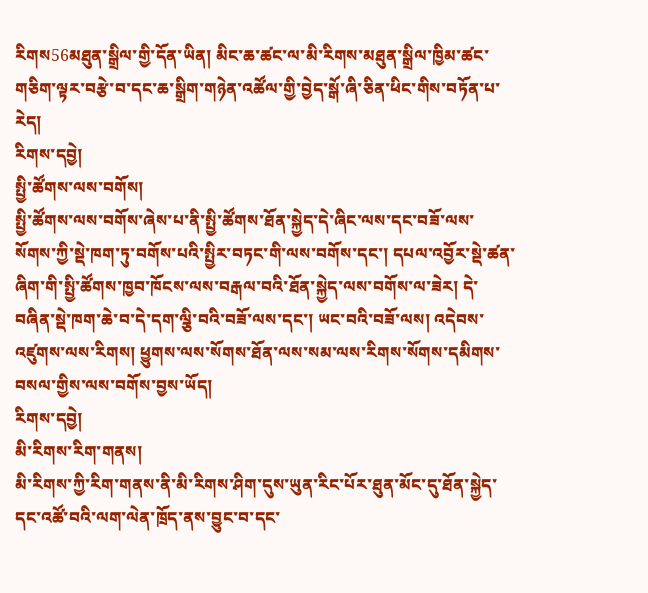རིགས56མཐུན་སྒྲིལ་གྱི་དོན་ཡིན། མིང་ཆ་ཚང་ལ་མི་རིགས་མཐུན་སྒྲིལ་ཁྱིམ་ཚང་གཅིག་ལྟར་བརྩེ་བ་དང་ཆ་སྒྲིག་གཉེན་འཚོལ་གྱི་བྱེད་སྒོ་ཞི་ཅིན་ཕིང་གིས་བཏོན་པ་རེད།
རིགས་དབྱེ།
སྤྱི་ཚོགས་ལས་བགོས།
སྤྱི་ཚོགས་ལས་བགོས་ཞེས་པ་ནི་སྤྱི་ཚོགས་ཐོན་སྐྱེད་དེ་ཞིང་ལས་དང་བཟོ་ལས་སོགས་ཀྱི་སྡེ་ཁག་ཏུ་བགོས་པའི་སྤྱིར་བཏང་གི་ལས་བགོས་དང་། དཔལ་འབྱོར་སྡེ་ཚན་ཞིག་གི་སྤྱི་ཚོགས་ཁྱབ་ཁོངས་ལས་བརྒལ་བའི་ཐོན་སྐྱེད་ལས་བགོས་ལ་ཟེར། དེ་བཞིན་སྡེ་ཁག་ཆེ་བ་དེ་དག་ལྕི་བའི་བཟོ་ལས་དང་། ཡང་བའི་བཟོ་ལས། འདེབས་འཛུགས་ལས་རིགས། ཕྱུགས་ལས་སོགས་ཐོན་ལས་སམ་ལས་རིགས་སོགས་དམིགས་བསལ་གྱིས་ལས་བགོས་བྱས་ཡོད།
རིགས་དབྱེ།
མི་རིགས་རིག་གནས།
མི་རིགས་ཀྱི་རིག་གནས་ནི་མི་རིགས་ཤིག་དུས་ཡུན་རིང་པོར་ཐུན་མོང་དུ་ཐོན་སྐྱེད་དང་འཚོ་བའི་ལག་ལེན་ཁྲོད་ནས་བྱུང་བ་དང་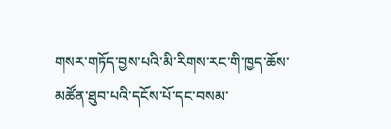གསར་གཏོད་བྱས་པའི་མི་རིགས་རང་གི་ཁྱད་ཆོས་མཚོན་ཐུབ་པའི་དངོས་པོ་དང་བསམ་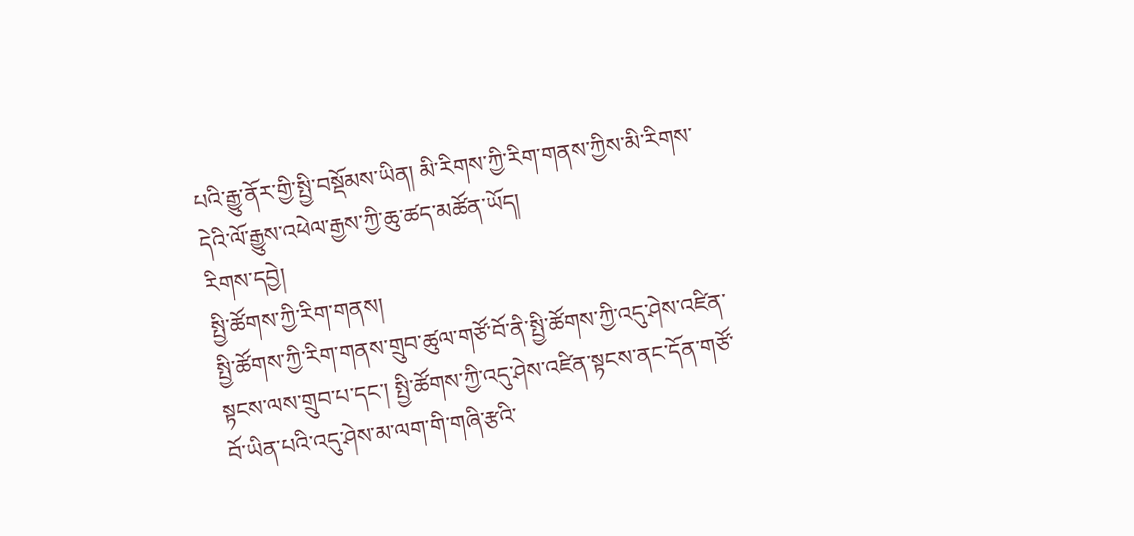པའི་རྒྱུ་ནོར་གྱི་སྤྱི་བསྡོམས་ཡིན། མི་རིགས་ཀྱི་རིག་གནས་ཀྱིས་མི་རིགས་དེའི་ལོ་རྒྱུས་འཕེལ་རྒྱས་ཀྱི་ཆུ་ཚད་མཚོན་ཡོད།
རིགས་དབྱེ།
སྤྱི་ཚོགས་ཀྱི་རིག་གནས།
སྤྱི་ཚོགས་ཀྱི་རིག་གནས་གྲུབ་ཚུལ་གཙོ་བོ་ནི་སྤྱི་ཚོགས་ཀྱི་འདུ་ཤེས་འཛིན་སྟངས་ལས་གྲུབ་པ་དང་། སྤྱི་ཚོགས་ཀྱི་འདུ་ཤེས་འཛིན་སྟངས་ནང་དོན་གཙོ་བོ་ཡིན་པའི་འདུ་ཤེས་མ་ལག་གི་གཞི་རྩའི་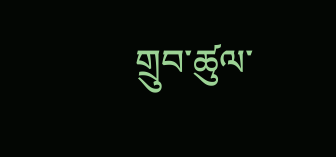གྲུབ་ཚུལ་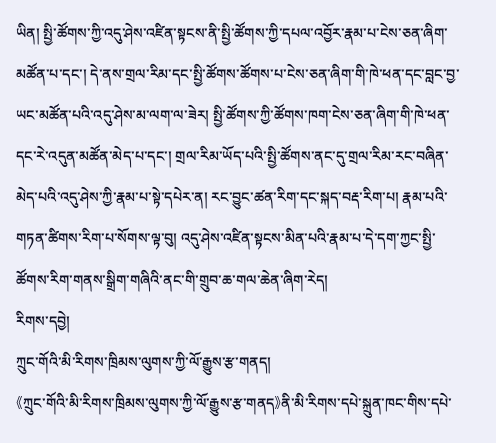ཡིན། སྤྱི་ཚོགས་ཀྱི་འདུ་ཤེས་འཛིན་སྟངས་ནི་སྤྱི་ཚོགས་ཀྱི་དཔལ་འབྱོར་རྣམ་པ་ངེས་ཅན་ཞིག་མཚོན་པ་དང་། དེ་ནས་གྲལ་རིམ་དང་སྤྱི་ཚོགས་ཚོགས་པ་ངེས་ཅན་ཞིག་གི་ཁེ་ཕན་དང་བླང་བྱ་ཡང་མཚོན་པའི་འདུ་ཤེས་མ་ལག་ལ་ཟེར། སྤྱི་ཚོགས་ཀྱི་ཚོགས་ཁག་ངེས་ཅན་ཞིག་གི་ཁེ་ཕན་དང་རེ་འདུན་མཚོན་མེད་པ་དང་། གྲལ་རིམ་ཡོད་པའི་སྤྱི་ཚོགས་ནང་དུ་གྲལ་རིམ་རང་བཞིན་མེད་པའི་འདུ་ཤེས་ཀྱི་རྣམ་པ་སྟེ་དཔེར་ན། རང་བྱུང་ཚན་རིག་དང་སྐད་བརྡ་རིག་པ། རྣམ་པའི་གཏན་ཚིགས་རིག་པ་སོགས་ལྟ་བུ། འདུ་ཤེས་འཛིན་སྟངས་མིན་པའི་རྣམ་པ་དེ་དག་ཀྱང་སྤྱི་ཚོགས་རིག་གནས་སྒྲིག་གཞིའི་ནང་གི་གྲུབ་ཆ་གལ་ཆེན་ཞིག་རེད།
རིགས་དབྱེ།
ཀྲུང་གོའི་མི་རིགས་ཁྲིམས་ལུགས་ཀྱི་ལོ་རྒྱུས་རྩ་གནད།
《ཀྲུང་གོའི་མི་རིགས་ཁྲིམས་ལུགས་ཀྱི་ལོ་རྒྱུས་རྩ་གནད》ནི་མི་རིགས་དཔེ་སྐྲུན་ཁང་གིས་དཔེ་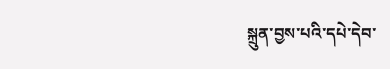སྐྲུན་བྱས་པའི་དཔེ་དེབ་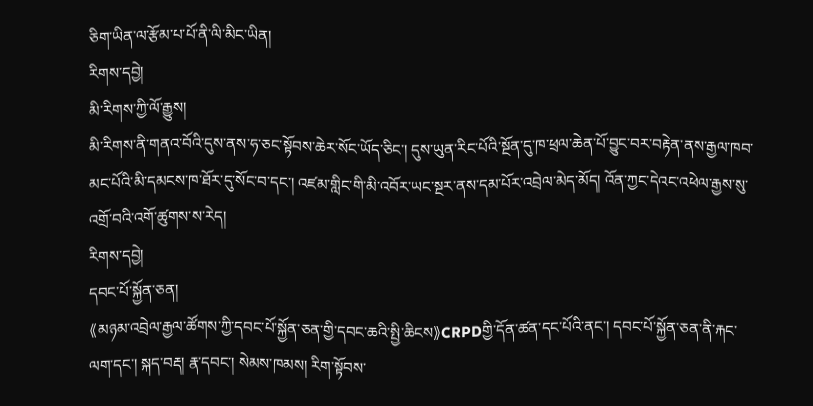ཅིག་ཡིན་ལ་རྩོམ་པ་པོ་ནི་ལི་མིང་ཡིན།
རིགས་དབྱེ།
མི་རིགས་ཀྱི་ལོ་རྒྱུས།
མི་རིགས་ནི་གནའ་བོའི་དུས་ནས་ཧ་ཅང་སྟོབས་ཆེར་སོང་ཡོད་ཅིང་། དུས་ཡུན་རིང་པོའི་སྔོན་དུ་ཁ་ཕྲལ་ཆེན་པོ་བྱུང་བར་བརྟེན་ནས་རྒྱལ་ཁབ་མང་པོའི་མི་དམངས་ཁ་ཐོར་དུ་སོང་བ་དང་། འཛམ་གླིང་གི་མི་འབོར་ཡང་སྔར་ནས་དམ་པོར་འབྲེལ་མེད་མོད། འོན་ཀྱང་དེའང་འཕེལ་རྒྱས་སུ་འགྲོ་བའི་འགོ་ཚུགས་ས་རེད།
རིགས་དབྱེ།
དབང་པོ་སྐྱོན་ཅན།
《མཉམ་འབྲེལ་རྒྱལ་ཚོགས་ཀྱི་དབང་པོ་སྐྱོན་ཅན་གྱི་དབང་ཆའི་སྤྱི་ཆིངས》CRPDགྱི་དོན་ཚན་དང་པོའི་ནང་། དབང་པོ་སྐྱོན་ཅན་ནི་རྐང་ལག་དང་། སྐད་བརྡ། རྣ་དབང་། སེམས་ཁམས། རིག་སྟོབས་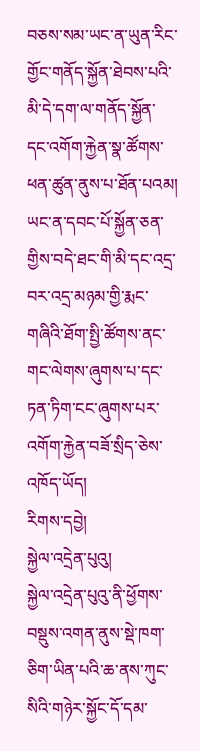བཅས་སམ་ཡང་ན་ཡུན་རིང་གྱོང་གནོད་སྐྱོན་ཐེབས་པའི་མི་དེ་དག་ལ་གནོད་སྐྱོན་དང་འགོག་རྐྱེན་སྣ་ཚོགས་ཕན་ཚུན་ནུས་པ་ཐོན་པའམ། ཡང་ན་དབང་པོ་སྐྱོན་ཅན་གྱིས་བདེ་ཐང་གི་མི་དང་འདྲ་བར་འདྲ་མཉམ་གྱི་རྨང་གཞིའི་ཐོག་སྤྱི་ཚོགས་ནང་གང་ལེགས་ཞུགས་པ་དང་ཏན་ཏིག་ངང་ཞུགས་པར་འགོག་རྐྱེན་བཟོ་སྲིད་ཅེས་འཁོད་ཡོད།
རིགས་དབྱེ།
སྐྱེལ་འདྲེན་པུའུ།
སྐྱེལ་འདྲེན་པུའུ་ནི་ཕྱོགས་བསྡུས་འགན་ནུས་སྡེ་ཁག་ཅིག་ཡིན་པའི་ཆ་ནས་ཀུང་སིའི་གཉེར་སྐྱོང་དོ་དམ་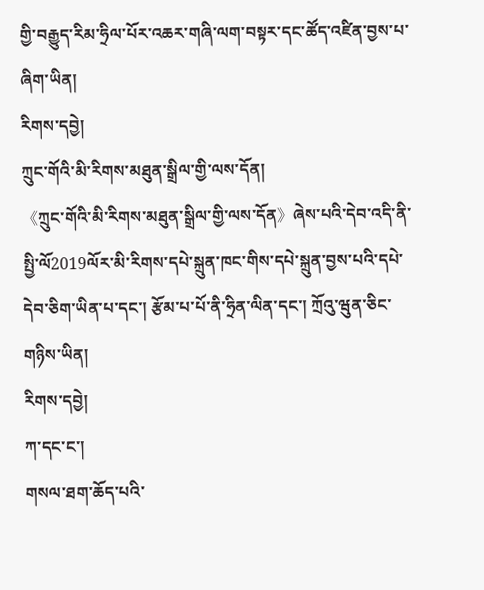གྱི་བརྒྱུད་རིམ་ཧྲིལ་པོར་འཆར་གཞི་ལག་བསྟར་དང་ཚོད་འཛིན་བྱས་པ་ཞིག་ཡིན།
རིགས་དབྱེ།
ཀྲུང་གོའི་མི་རིགས་མཐུན་སྒྲིལ་གྱི་ལས་དོན།
《ཀྲུང་གོའི་མི་རིགས་མཐུན་སྒྲིལ་གྱི་ལས་དོན》ཞེས་པའི་དེབ་འདི་ནི་སྤྱི་ལོ2019ལོར་མི་རིགས་དཔེ་སྐྲུན་ཁང་གིས་དཔེ་སྐྲུན་བྱས་པའི་དཔེ་དེབ་ཅིག་ཡིན་པ་དང་། རྩོམ་པ་པོ་ནི་ཧྲིན་ལིན་དང་། ཀྲོའུ་ཝུན་ཅིང་གཉིས་ཡིན།
རིགས་དབྱེ།
ཀ་དང་ང་།
གསལ་ཐག་ཆོད་པའི་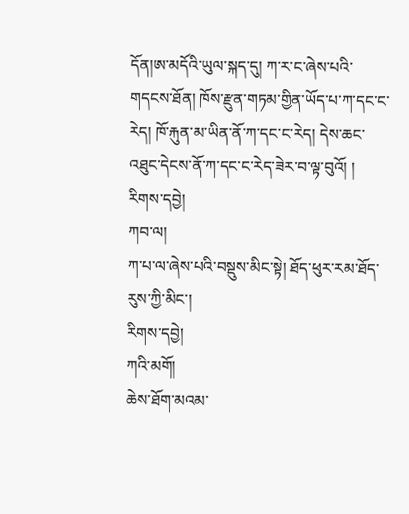དོན།ཨ་མདོའི་ཡུལ་སྐད་དུ། ཀ་ར་ང་ཞེས་པའི་གདངས་ཐོན། ཁོས་རྫུན་གཏམ་གྱིན་ཡོད་པ་ཀ་དང་ང་རེད། ཁོ་རྐུན་མ་ཡིན་ནོ་ཀ་དང་ང་རེད། དེས་ཆང་འཐུང་དེངས་ནོ་ཀ་དང་ང་རེད་ཟེར་བ་ལྟ་བུའོ། །
རིགས་དབྱེ།
ཀབ་ལ།
ཀ་པ་ལ་ཞེས་པའི་བསྡུས་མིང་སྟེ། ཐོད་ཕུར་རམ་ཐོད་རུས་ཀྱི་མིང་།
རིགས་དབྱེ།
ཀའི་མགོ།
ཆེས་ཐོག་མའམ་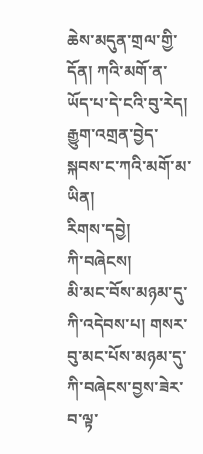ཆེས་མདུན་གྲལ་གྱི་དོན། ཀའི་མགོ་ན་ཡོད་པ་དེ་ངའི་བུ་རེད། རྒྱུག་འགྲན་བྱེད་སྐབས་ང་ཀའི་མགོ་མ་ཡིན།
རིགས་དབྱེ།
ཀི་བཞེངས།
མི་མང་བོས་མཉམ་དུ་ཀི་འདེབས་པ། གསར་བུ་མང་པོས་མཉམ་དུ་ཀི་བཞེངས་བྱས་ཟེར་བ་ལྟ་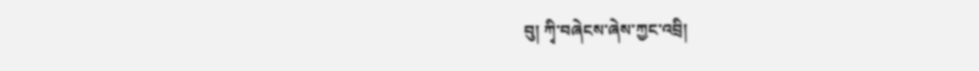བུ། ཀྭི་བཞེངས་ཞེས་ཀྱང་འབྲི།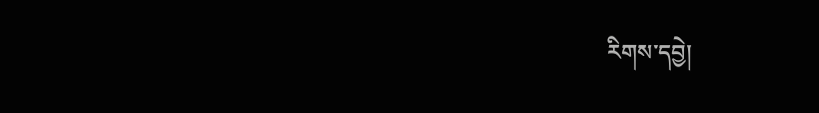རིགས་དབྱེ།